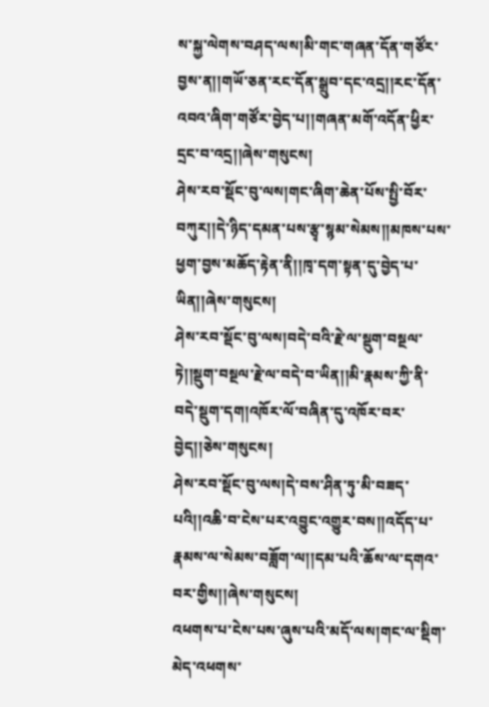ས་སྐྱ་ལེགས་བཤད་ལས།མི་གང་གཞན་དོན་གཙོར་བྱས་ན།།གཡོ་ཅན་རང་དོན་སྒྲུབ་དང་འདྲ།།རང་དོན་འབའ་ཞིག་གཙོར་བྱེད་པ།།གཞན་མགོ་འདོན་ཕྱིར་དྲང་བ་འདྲ།།ཞེས་གསུངས།
ཤེས་རབ་སྡོང་བུ་ལས།གང་ཞིག་ཆེན་པོས་སྤྱི་བོར་བཀུར།།དེ་ཉིད་དམན་པས་རྩྭ་སྙམ་སེམས།།མཁས་པས་ཕྱག་བྱས་མཆོད་རྟེན་ནི།།ཁྭ་དག་སྟན་དུ་བྱེད་པ་ཡིན།།ཞེས་གསུངས།
ཤེས་རབ་སྡོང་བུ་ལས།བདེ་བའི་རྗེ་ལ་སྡུག་བསྔལ་ཏེ།།སྡུག་བསྔལ་རྗེ་ལ་བདེ་བ་ཡིན།།མི་རྣམས་ཀྱི་ནི་བདེ་སྡུག་དག།འཁོར་ལོ་བཞིན་དུ་འཁོར་བར་བྱེད།།ཅེས་གསུངས།
ཤེས་རབ་སྡོང་བུ་ལས།དེ་བས་ཤིན་ཏུ་མི་བཟད་པའི།།འཆི་བ་ངེས་པར་འབྱུང་འགྱུར་བས།།འདོད་པ་རྣམས་ལ་སེམས་བཟློག་ལ།།དམ་པའི་ཆོས་ལ་དགའ་བར་གྱིས།།ཞེས་གསུངས།
འཕགས་པ་ངེས་པས་ཞུས་པའི་མདོ་ལས།གང་ལ་སྡིག་མེད་འཕགས་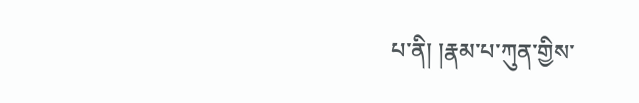པ་ནི། །རྣམ་པ་ཀུན་གྱིས་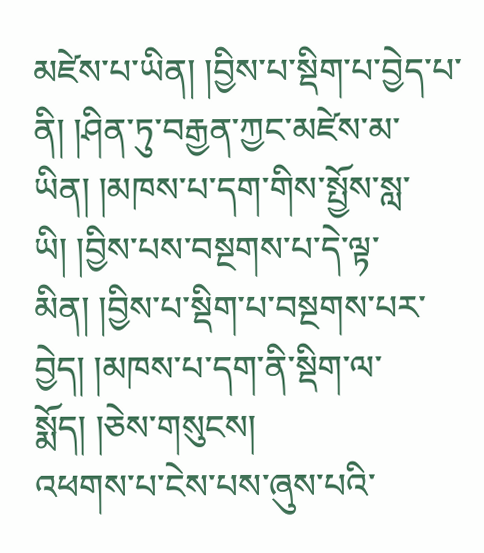མཛེས་པ་ཡིན། །བྱིས་པ་སྡིག་པ་བྱེད་པ་ནི། །ཤིན་ཏུ་བརྒྱན་ཀྱང་མཛེས་མ་ཡིན། །མཁས་པ་དག་གིས་སྤྱོས་སླ་ཡི། །བྱིས་པས་བསྔགས་པ་དེ་ལྟ་མིན། །བྱིས་པ་སྡིག་པ་བསྔགས་པར་བྱེད། །མཁས་པ་དག་ནི་སྡིག་ལ་སྨོད། །ཅེས་གསུངས།
འཕགས་པ་ངེས་པས་ཞུས་པའི་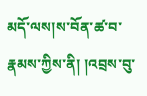མདོ་ལས།ས་བོན་ཚ་བ་རྣམས་ཀྱིས་ནི། །འབྲས་བུ་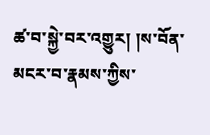ཚ་བ་སྐྱེ་བར་འགྱུར། །ས་བོན་མངར་བ་རྣམས་ཀྱིས་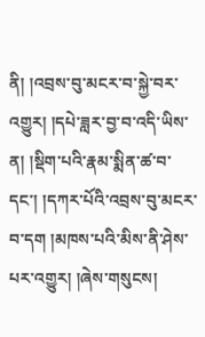ནི། །འབྲས་བུ་མངར་བ་སྐྱེ་བར་འགྱུར། །དཔེ་ཟླར་བྱ་བ་འདི་ཡིས་ན། །སྡིག་པའི་རྣམ་སྨིན་ཚ་བ་དང་། །དཀར་པོའི་འབྲས་བུ་མངར་བ་དག །མཁས་པའི་མིས་ནི་ཤེས་པར་འགྱུར། །ཞེས་གསུངས།